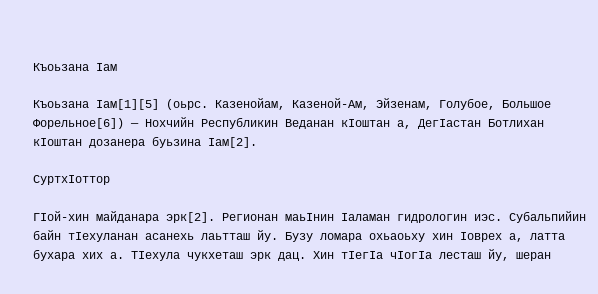Къоьзана Ӏам

Къоьзана Ӏам[1][5] (оьрс. Казенойам, Казеной-Ам, Эйзенам, Голубое, Большое Форельное[6]) — Нохчийн Республикин Веданан кӀоштан а, ДегӀастан Ботлихан кӀоштан дозанера буьзина Ӏам[2].

СуртхӀоттор

ГӀой-хин майданара эрк[2]. Регионан маьӀнин Ӏаламан гидрологин иэс. Субальпийин байн тӀехуланан асанехь лаьтташ йу. Бузу ломара охьаоьху хин Ӏоврех а, латта бухара хих а. ТӀехула чукхеташ эрк дац. Хин тӀегӀа чӀогӀа лесташ йу, шеран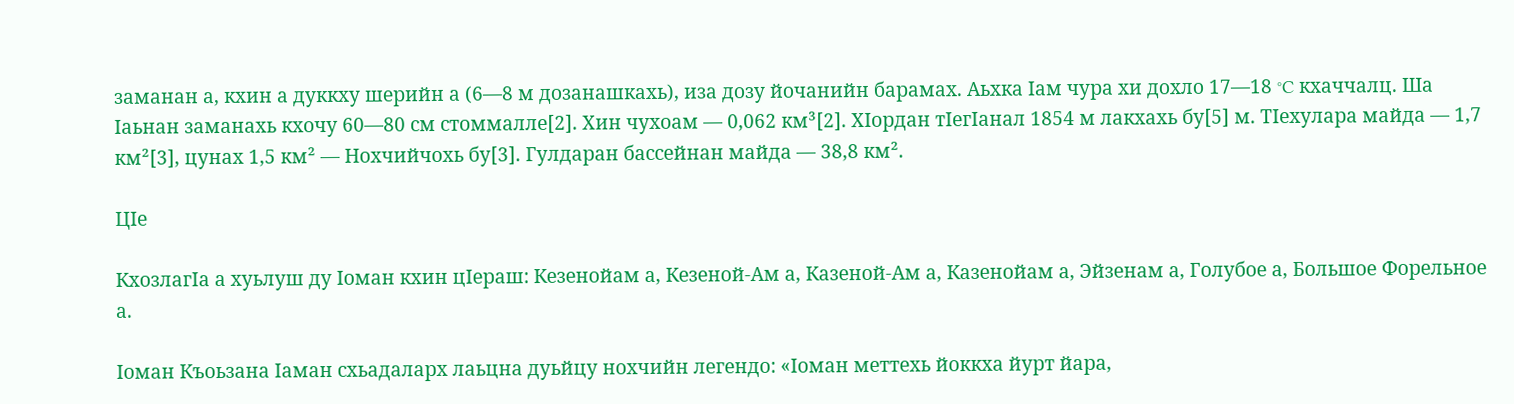заманан а, кхин а дуккху шерийн а (6—8 м дозанашкахь), иза дозу йочанийн барамах. Аьхка Ӏам чура хи дохло 17—18 °C кхаччалц. Ша Ӏаьнан заманахь кхочу 60—80 см стоммалле[2]. Хин чухоам — 0,062 км³[2]. ХӀордан тӀегӀанал 1854 м лакхахь бу[5] м. ТӀехулара майда — 1,7 км²[3], цунах 1,5 км² — Нохчийчохь бу[3]. Гулдаран бассейнан майда — 38,8 км².

ЦӀе

КхозлагӀа а хуьлуш ду Ӏоман кхин цӀераш: Кезенойам а, Кезеной-Ам а, Казеной-Ам а, Казенойам а, Эйзенам а, Голубое а, Большое Форельное а.

Ӏоман Къоьзана Iаман схьадаларх лаьцна дуьйцу нохчийн легендо: «Ӏоман меттехь йоккха йурт йара,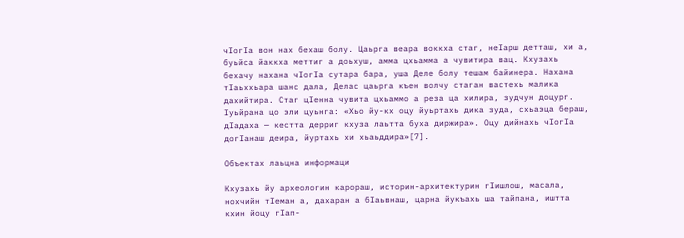чӀогӀа вон нах бехаш болу. Цаьрга веара воккха стаг, неӀарш детташ, хи а, буьйса йаккха меттиг а доьхуш, амма цхьамма а чувитира вац. Кхузахь бехачу нахана чӀогӀа сутара бара, уша Деле болу тешам байинера. Нахана тӀаьххьара шанс дала, Делас цаьрга къен волчу стаган вастехь малика дахийтира. Стаг цӀенна чувита цхьаммо а реза ца хилира, зудчун доцург. Iуьйрана цо эли цуьнга: «Хьо йу-кх оцу йуьртахь дика зуда, схьаэца бераш, дӀадаха — кестта дерриг кхуза лаьтта буха диржира». Оцу дийнахь чӀогӀа догӀанаш деира, йуртахь хи хьаьддира»[7].

Объектах лаьцна информаци

Кхузахь йу археологин карораш, историн-архитектурин гӀишлош, масала, нохчийн тӀеман а, дахаран а бӀаьвнаш, царна йукъахь ша тайпана, иштта кхин йоцу гӀап-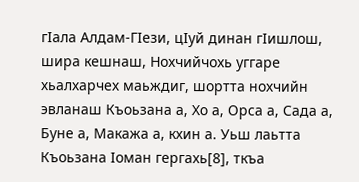гӀала Алдам-ГӀези, цӀуй динан гӀишлош, шира кешнаш, Нохчийчохь уггаре хьалхарчех маьждиг, шортта нохчийн эвланаш Къоьзана а, Хо а, Орса а, Сада а, Буне а, Макажа а, кхин а. Уьш лаьтта Къоьзана Ӏоман гергахь[8], ткъа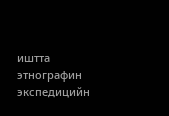иштта этнографин экспедицийн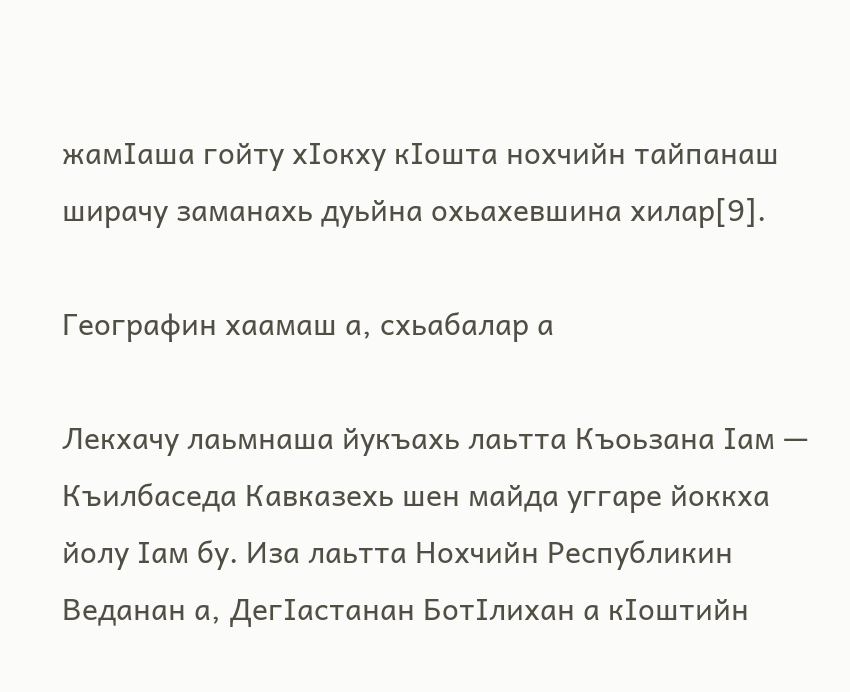жамӀаша гойту хӀокху кӀошта нохчийн тайпанаш ширачу заманахь дуьйна охьахевшина хилар[9].

Географин хаамаш а, схьабалар а

Лекхачу лаьмнаша йукъахь лаьтта Къоьзана Ӏам — Къилбаседа Кавказехь шен майда уггаре йоккха йолу Ӏам бу. Иза лаьтта Нохчийн Республикин Веданан а, ДегӀастанан БотӀлихан а кӀоштийн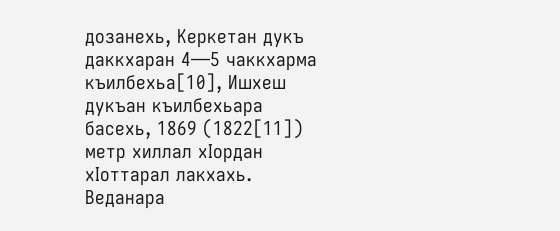дозанехь, Керкетан дукъ даккхаран 4—5 чаккхарма къилбехьа[10], Ишхеш дукъан къилбехьара басехь, 1869 (1822[11]) метр хиллал хӀордан хӀоттарал лакхахь. Веданара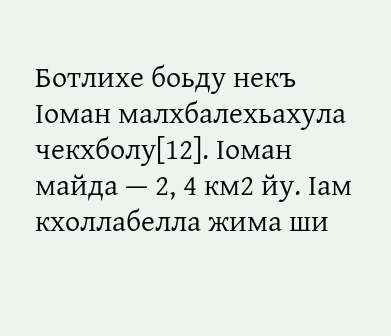Ботлихе боьду некъ Ӏоман малхбалехьахула чекхболу[12]. Ӏоман майда — 2, 4 км2 йу. Ӏам кхоллабелла жима ши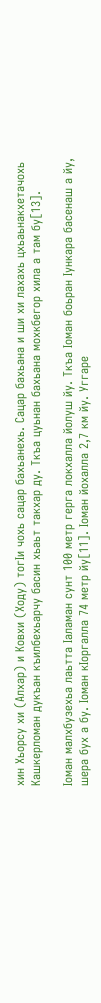хин Хьорсу хи (Алхар) и Ковхи (Ходу) тогӀи чохь сацар бахьанехь. Сацар бахьана и ши хи лахахь цхьаьнакхетачохь Кашкерломан дукъан къилбехьарчу басин хьаьт такхар ду. Ткъа цуьнан бахьана мохкбегор хила а там бу[13].

Ӏоман малхбузехьа лаьтта Ӏаламан сунт 100 метр герга локхалла йолуш йу. Ткъа Ӏоман боьран Ӏункара басенаш а йу, шера бух а бу. Ӏоман кӀоргалла 74 метр йу[11]. Ӏоман йохалла 2,7 км йу. Уггаре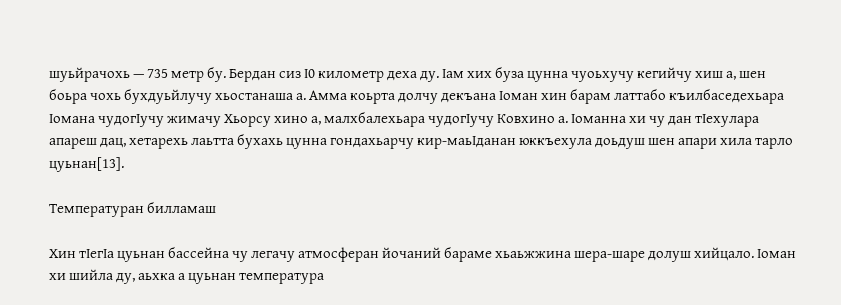шуьйрачохь — 735 метр бу. Бердан сиз Ӏ0 километр деха ду. Ӏам хих буза цунна чуоьхучу кегийчу хиш а, шен боьра чохь бухдуьйлучу хьостанаша а. Амма коьрта долчу декъана Ӏоман хин барам латтабо къилбаседехьара Ӏомана чудогӀучу жимачу Хьорсу хино а, малхбалехьара чудогӀучу Ковхино а. Ӏоманна хи чу дан тӀехулара апареш дац, хетарехь лаьтта бухахь цунна гондахьарчу кир-маьӀданан юккъехула доьдуш шен апари хила тарло цуьнан[13].

Температуран билламаш

Хин тӀегӀа цуьнан бассейна чу легачу атмосферан йочаний бараме хьаьжжина шера-шаре долуш хийцало. Ӏоман хи шийла ду, аьхка а цуьнан температура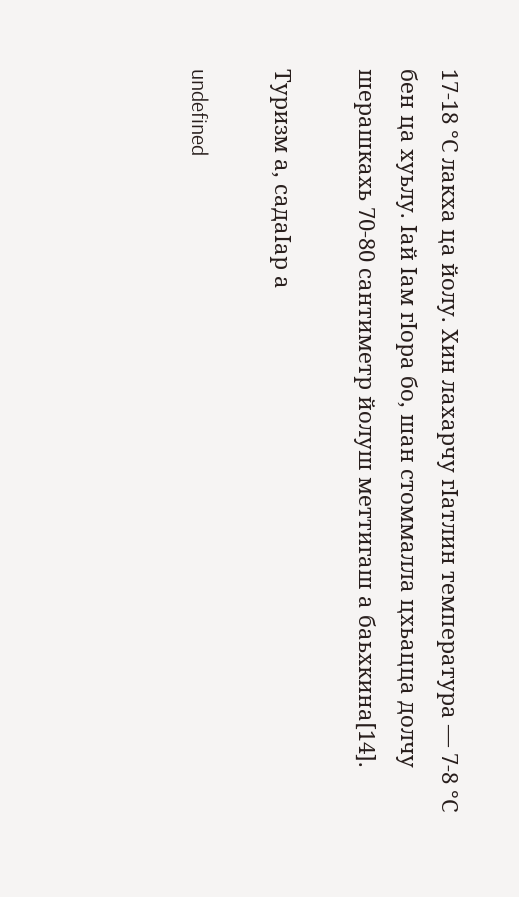17-18 °С лакха ца йолу. Хин лахарчу гӀатлин температура — 7-8 °С бен ца хуьлу. Ӏай Ӏам гӀора бо, шан стоммалла цхьацца долчу шерашкахь 70-80 сантиметр йолуш меттигаш а баьхкина[14].

Туризм а, садаӀар а

undefined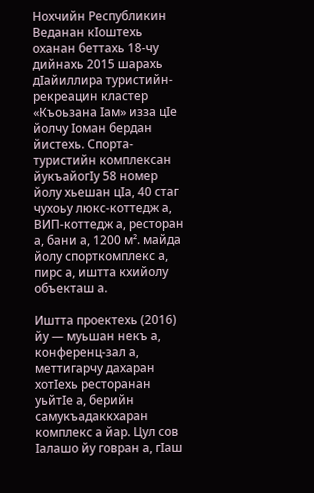Нохчийн Республикин Веданан кӀоштехь оханан беттахь 18-чу дийнахь 2015 шарахь дӀайиллира туристийн-рекреацин кластер «Къоьзана Ӏам» изза цӀе йолчу Ӏоман бердан йистехь. Спорта-туристийн комплексан йукъайогӀу 58 номер йолу хьешан цӀа, 40 стаг чухоьу люкс-коттедж а, ВИП-коттедж а, ресторан а, бани а, 1200 м². майда йолу спорткомплекс а, пирс а, иштта кхийолу объекташ а.

Иштта проектехь (2016) йу — муьшан некъ а, конференц-зал а, меттигарчу дахаран хотӀехь ресторанан уьйтӀе а, берийн самукъадаккхаран комплекс а йар. Цул сов Ӏалашо йу говран а, гӀаш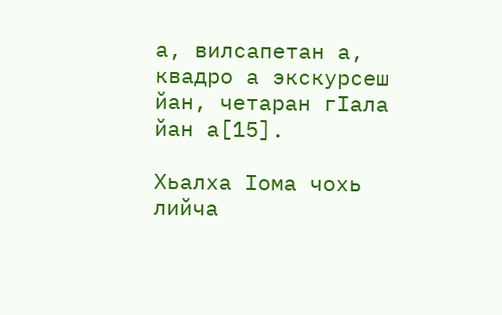а, вилсапетан а, квадро а экскурсеш йан, четаран гӀала йан а[15].

Хьалха Ӏома чохь лийча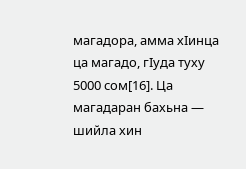магадора, амма хӀинца ца магадо, гӀуда туху 5000 сом[16]. Ца магадаран бахьна — шийла хин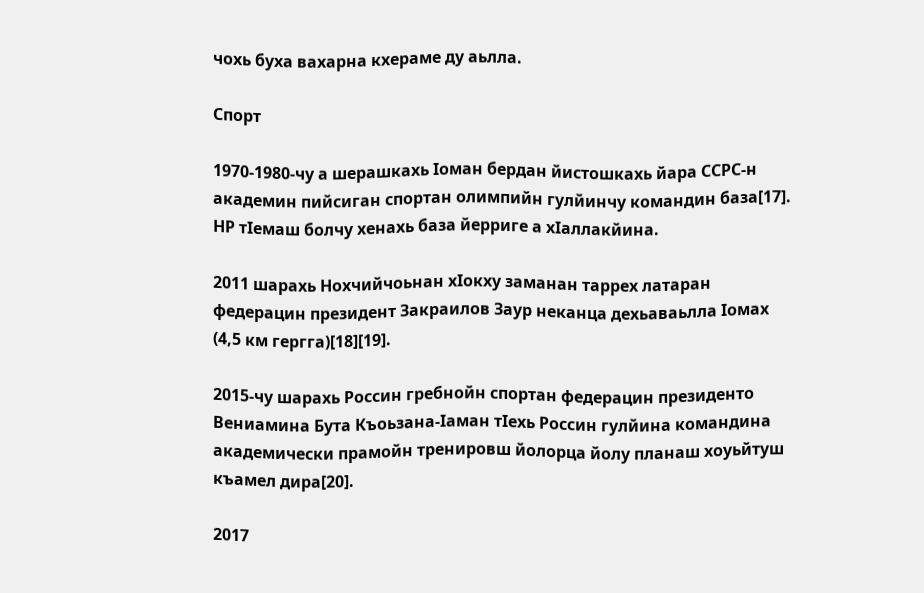чохь буха вахарна кхераме ду аьлла.

Спорт

1970-1980-чу а шерашкахь Ӏоман бердан йистошкахь йара ССРС-н академин пийсиган спортан олимпийн гулйинчу командин база[17]. НР тӀемаш болчу хенахь база йерриге а хӀаллакйина.

2011 шарахь Нохчийчоьнан хӀокху заманан таррех латаран федерацин президент Закраилов Заур неканца дехьаваьлла Ӏомах (4,5 км гергга)[18][19].

2015-чу шарахь Россин гребнойн спортан федерацин президенто Вениамина Бута Къоьзана-Iаман тӀехь Россин гулйина командина академически прамойн тренировш йолорца йолу планаш хоуьйтуш къамел дира[20].

2017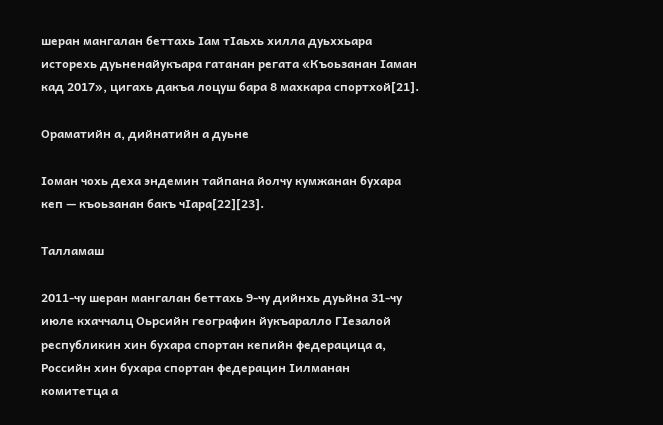шеран мангалан беттахь Ӏам тӀаьхь хилла дуьххьара исторехь дуьненайукъара гатанан регата «Къоьзанан Ӏаман кад 2017», цигахь дакъа лоцуш бара 8 махкара спортхой[21].

Ораматийн а, дийнатийн а дуьне

Ӏоман чохь деха эндемин тайпана йолчу кумжанан бухара кеп — къоьзанан бакъ чӀара[22][23].

Талламаш

2011-чу шеран мангалан беттахь 9-чу дийнхь дуьйна 31-чу июле кхаччалц Оьрсийн географин йукъаралло ГӀезалой республикин хин бухара спортан кепийн федерацица а, Российн хин бухара спортан федерацин Ӏилманан комитетца а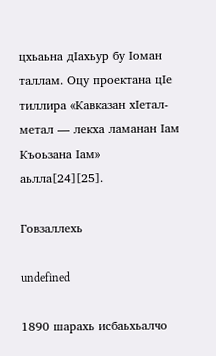цхьаьна дӀахьур бу Ӏоман таллам. Оцу проектана цӀе тиллира «Кавказан хӀетал-метал — лекха ламанан Ӏам Къоьзана Ӏам» аьлла[24][25].

Говзаллехь

undefined

1890 шарахь исбаьхьалчо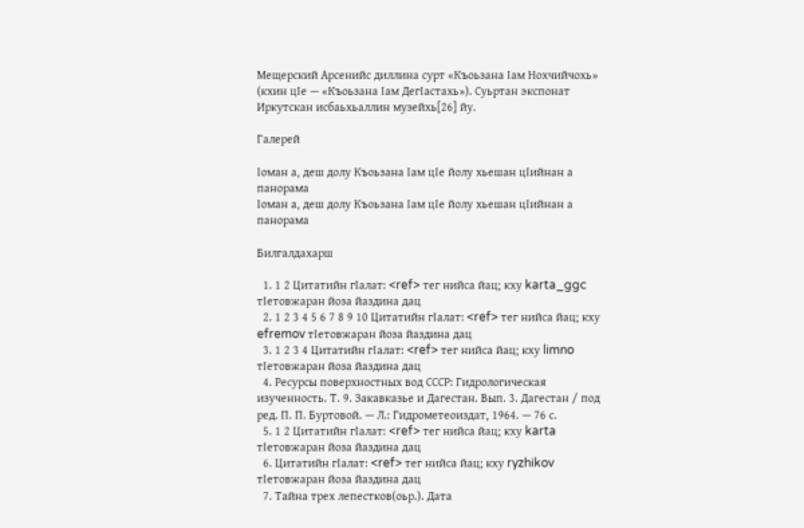Мещерский Арсенийс диллина сурт «Къоьзана Ӏам Нохчийчохь» (кхин цӀе — «Къоьзана Ӏам ДегӀастахь»). Суьртан экспонат Иркутскан исбаьхьаллин музейхь[26] йу.

Галерей

Ӏоман а, деш долу Къоьзана Ӏам цӀе йолу хьешан цӀийнан а панорама
Ӏоман а, деш долу Къоьзана Ӏам цӀе йолу хьешан цӀийнан а панорама

Билгалдахарш

  1. 1 2 Цитатийн гӀалат: <ref> тег нийса йац; кху karta_ggc тIетовжаран йоза йаздина дац
  2. 1 2 3 4 5 6 7 8 9 10 Цитатийн гӀалат: <ref> тег нийса йац; кху efremov тIетовжаран йоза йаздина дац
  3. 1 2 3 4 Цитатийн гӀалат: <ref> тег нийса йац; кху limno тIетовжаран йоза йаздина дац
  4. Ресурсы поверхностных вод СССР: Гидрологическая изученность. Т. 9. Закавказье и Дагестан. Вып. 3. Дагестан / под ред. П. П. Буртовой. — Л.: Гидрометеоиздат, 1964. — 76 с.
  5. 1 2 Цитатийн гӀалат: <ref> тег нийса йац; кху karta тIетовжаран йоза йаздина дац
  6. Цитатийн гӀалат: <ref> тег нийса йац; кху ryzhikov тIетовжаран йоза йаздина дац
  7. Тайна трех лепестков(оьр.). Дата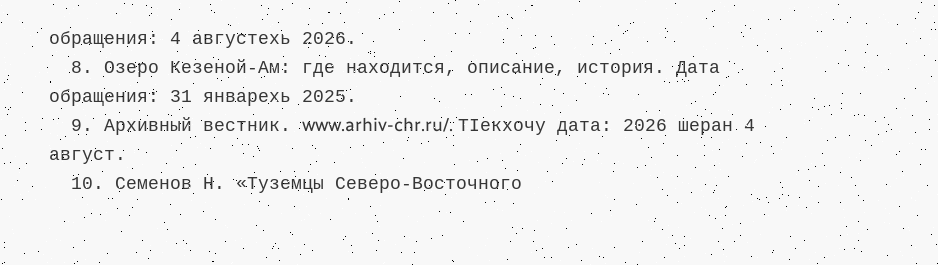обращения: 4 августехь 2026.
  8. Озеро Кезеной-Ам: где находится, описание, история. Дата обращения: 31 январехь 2025.
  9. Архивный вестник. www.arhiv-chr.ru/. ТӀекхочу дата: 2026 шеран 4 август.
  10. Семенов Н. «Туземцы Северо-Восточного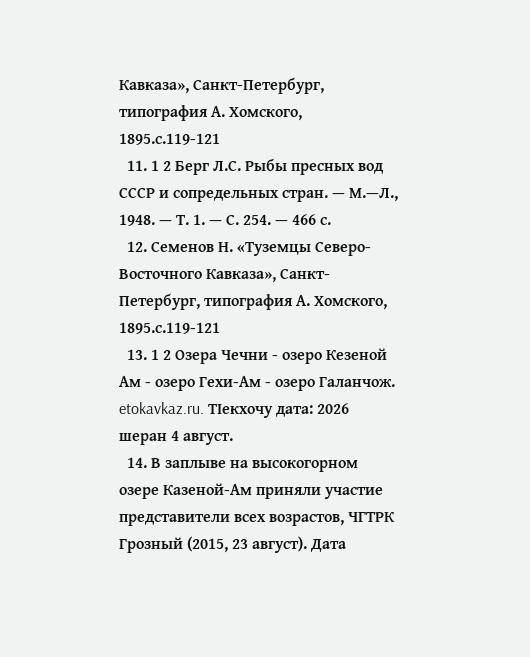Кавказа», Санкт-Петербург, типография А. Хомского, 1895.с.119-121
  11. 1 2 Берг Л.С. Рыбы пресных вод СССР и сопредельных стран. — М.—Л., 1948. — Т. 1. — С. 254. — 466 с.
  12. Семенов Н. «Туземцы Северо-Восточного Кавказа», Санкт-Петербург, типография А. Хомского, 1895.с.119-121
  13. 1 2 Озера Чечни - озеро Кезеной Ам - озеро Гехи-Ам - озеро Галанчож. etokavkaz.ru. ТӀекхочу дата: 2026 шеран 4 август.
  14. В заплыве на высокогорном озере Казеной-Ам приняли участие представители всех возрастов, ЧГТРК Грозный (2015, 23 август). Дата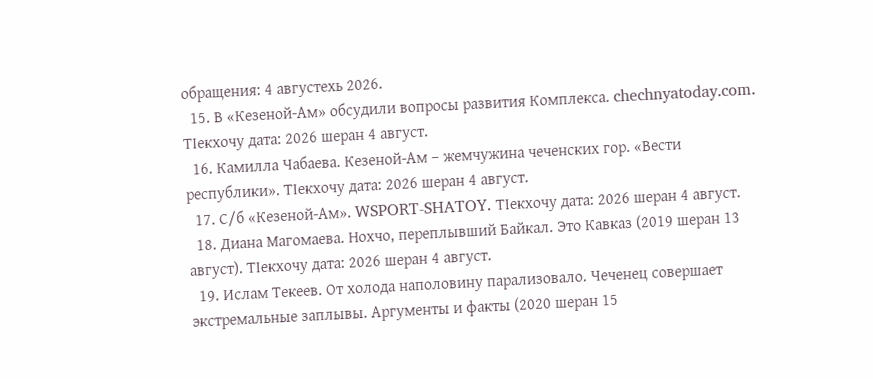обращения: 4 августехь 2026.
  15. В «Кезеной-Ам» обсудили вопросы развития Комплекса. chechnyatoday.com. ТӀекхочу дата: 2026 шеран 4 август.
  16. Камилла Чабаева. Кезеной-Ам – жемчужина чеченских гор. «Вести республики». ТӀекхочу дата: 2026 шеран 4 август.
  17. С/б «Кезеной-Ам». WSPORT-SHATOY. ТӀекхочу дата: 2026 шеран 4 август.
  18. Диана Магомаева. Нохчо, переплывший Байкал. Это Кавказ (2019 шеран 13 август). ТӀекхочу дата: 2026 шеран 4 август.
  19. Ислам Текеев. От холода наполовину парализовало. Чеченец совершает экстремальные заплывы. Аргументы и факты (2020 шеран 15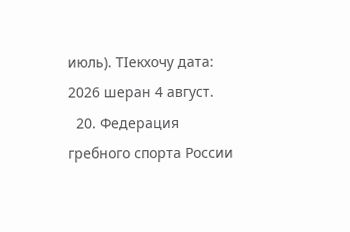июль). ТӀекхочу дата: 2026 шеран 4 август.
  20. Федерация гребного спорта России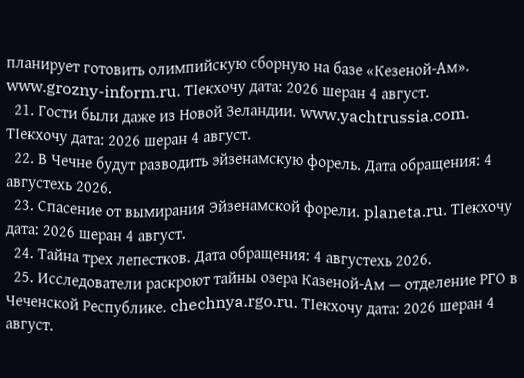планирует готовить олимпийскую сборную на базе «Кезеной-Ам». www.grozny-inform.ru. ТӀекхочу дата: 2026 шеран 4 август.
  21. Гости были даже из Новой Зеландии. www.yachtrussia.com. ТӀекхочу дата: 2026 шеран 4 август.
  22. В Чечне будут разводить эйзенамскую форель. Дата обращения: 4 августехь 2026.
  23. Спасение от вымирания Эйзенамской форели. planeta.ru. ТӀекхочу дата: 2026 шеран 4 август.
  24. Тайна трех лепестков. Дата обращения: 4 августехь 2026.
  25. Исследователи раскроют тайны озера Казеной-Ам — отделение РГО в Чеченской Республике. chechnya.rgo.ru. ТӀекхочу дата: 2026 шеран 4 август.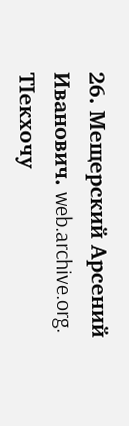26. Мещерский Арсений Иванович. web.archive.org. ТӀекхочу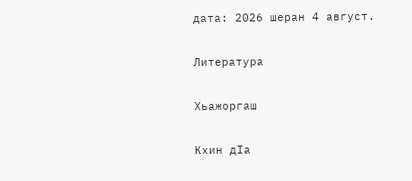дата: 2026 шеран 4 август.

Литература

Хьажоргаш

Кхин дӀа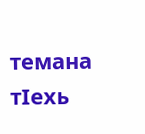темана тӀехь